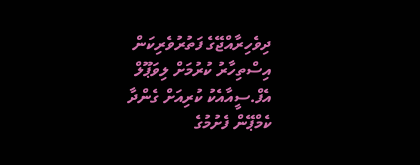ދިވެހިރާއްޖޭގެ ފަތުރުވެރިކަން އިސްތިހާރު ކުރުމަށް ލިވަޕޫލް އެފް.ސީއާއެކު ކުރިއަށް ގެންދާ ކެމްޕޭން ފެށުމުގެ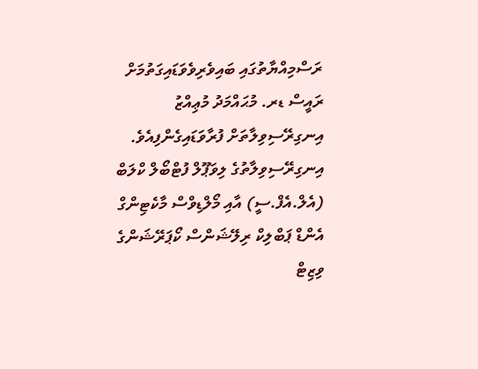ރަސްމިއްޔާތުގައި ބައިވެރިވެވަޑައިގަތުމަށް ރައީސް ޑރ. މުޙައްމަދު މުޢިއްޒު އިނގިރޭސިވިލާތަށް ފުރާވަޑައިގެންފިއެވެ.
އިނގިރޭސިވިލާތުގެ ލިވަޕޫލް ފުޓްބޯލް ކްލަބް (އެލް.އެފް.ސީ) އާއި މޯލްޑިވްސް މާކެޓިންގް އެންޑް ޕަބްލިކް ރިލޭޝަންސް ކޯޕަރޭޝަންގެ ވިޒިޓް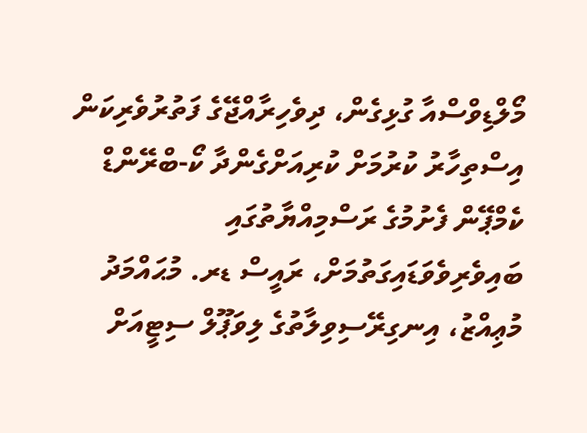މޯލްޑިވްސްއާ ގުޅިގެން، ދިވެހިރާއްޖޭގެ ފަތުރުވެރިކަން އިސްތިހާރު ކުރުމަށް ކުރިއަށްގެންދާ ކޯ-ބްރޭންޑް ކެމްޕޭން ފެށުމުގެ ރަސްމިއްޔާތުގައި ބައިވެރިވެވަޑައިގަތުމަށް، ރައީސް ޑރ. މުޙައްމަދު މުޢިއްޒު، އިނގިރޭސިވިލާތުގެ ލިވަޕޫލް ސިޓީއަށް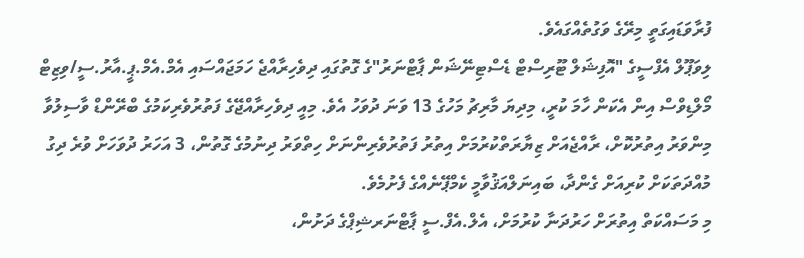ފުރާވަޑައިގަތީ މިރޭގެ ވަގުތެއްގައެވެ.
ލިވަޕޫލް އެފްސީގެ "އޮފިޝަލް ޓޫރިސްޓް ޑެސްޓިނޭޝަން ޕާޓްނަރު"ގެ ގޮތުގައި ދިވެހިރާއްޖެ ހަމަޖައްސައި އެމް.އެމް.ޕީ.އާރު.ސީ/ވިޒިޓް މޯލްޑިވްސް އިން އެކަން ހާމަ ކުރީ، މިދިޔަ މާރިޗު މަހުގެ 13 ވަނަ ދުވަހު އެވެ. މިއީ ދިވެހިރާއްޖޭގެ ފަތުރުވެރިކަމުގެ ބްރޭންޑް ވާސިލުވާ މިންވަރު އިތުރުކޮށް، ރާއްޖެއަށް ޒިޔާރަތްކުރުމަށް އިތުރު ފަތުރުވެރިންނަށް ހިތްވަރު ދިނުމުގެ ގޮތުން، 3 އަހަރު ދުވަހަށް ވުރެ ދިގު މުއްދަތަކަށް ކުރިއަށް ގެންދާ، ބައިނަލްއަޤުވާމީ ކެމްޕޭނެއްގެ ފެށުމެވެ.
މި މަސައްކަތް އިތުރަށް ހަރުދަނާ ކުރުމަށް، އެލް.އެފް.ސީ ޕާޓްނަރޝިޕްގެ ދަށުން،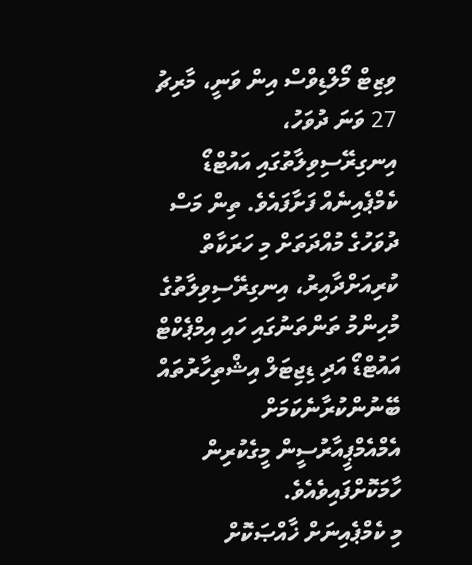ވިޒިޓް މޯލްޑިވްސް އިން ވަނީ، މާރިޗު 27 ވަނަ ދުވަހު، އިނގިރޭސިވިލާތުގައި އައުޓްޑޯ ކެމްޕެއިނެއް ފަށާފައެވެ. ތިން މަސް ދުވަހުގެ މުއްދަތަށް މި ހަރަކާތް ކުރިއަށްދާއިރު، އިނގިރޭސިވިލާތުގެ މުހިންމު ތަންތަނުގައި ހައި އިމްޕެކްޓް އައުޓްޑޯ އަދި ޑިޖިޓަލް އިޝްތިހާރުތައް ބޭނުންކުރާނެކަމަށް އެމްއެމްޕީއާރުސީން މީގެކުރިން ހާމަކޮށްފައިވެއެވެ.
މި ކެމްޕެއިނަށް ޚާއްޞަކޮށް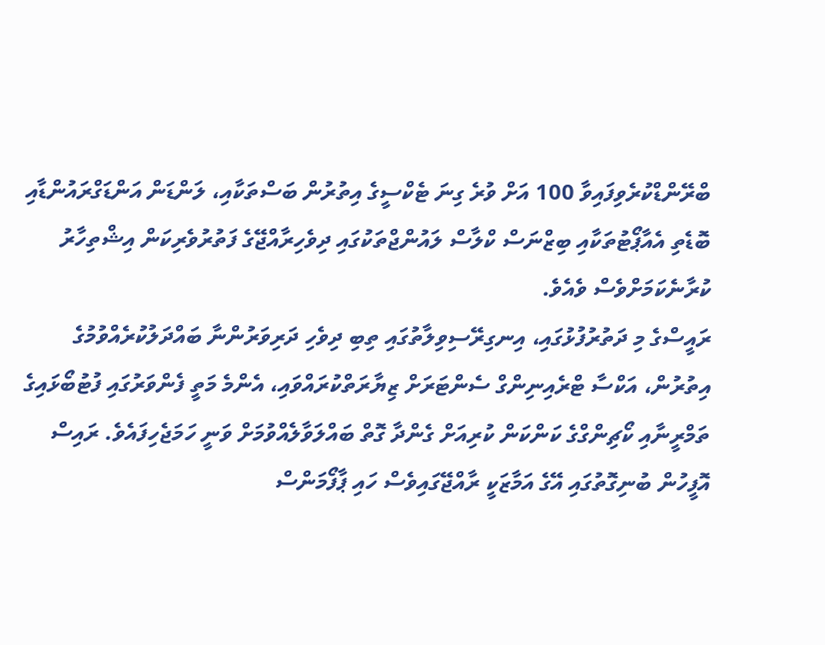ބްރޭންޑްކުރެވިފައިވާ 100 އަށް ވުރެ ގިނަ ޓެކްސީގެ އިތުރުން ބަސްތަކާއި، ލަންޑަން އަންޑަގްރައުންޑާއި ބޮޑެތި އެއާޕޯޓުތަކާއި ބިޒްނަސް ކްލާސް ލައުންޖްތަކުގައި ދިވެހިރާއްޖޭގެ ފަތުރުވެރިކަން އިޝްތިހާރު ކުރާނެކަމަށްވެސް ވެއެވެ.
ރައީސްގެ މި ދަތުރުފުޅުގައި، އިނގިރޭސިވިލާތުގައި ތިބި ދިވެހި ދަރިވަރުންނާ ބައްދަލުކުރެއްވުމުގެ އިތުރުން، އަކްސާ ޓްރެއިނިންގް ސެންޓަރަށް ޒިޔާރަތްކުރައްވައި، އެންމެ މަތީ ފެންވަރުގައި ފުޓުބޯޅައިގެ ތަމްރީނާއި ކޯޗިންގްގެ ކަންކަން ކުރިއަށް ގެންދާ ގޮތް ބައްލަވާލެއްވުމަށް ވަނީ ހަމަޖެހިފައެވެ. ރައިސް އޮފީހުން ބުނިގޮތުގައި އޭގެ އަމާޒަކީ ރާއްޖޭގައިވެސް ހައި ޕާފޯމަންސް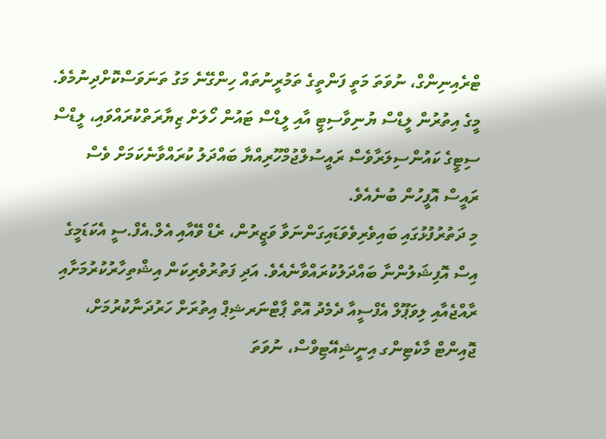ޓްރެއިނިންގް، ނުވަތަ މަތީ ފަންތީގެ ތަމުރީނުތައް ހިންގޭނެ މަގު ތަނަވަސްކޮށްދިނުމެވެ. މީގެ އިތުރުން ލީޑްސް ޔުނިވާސިޓީ އާއި ލީޑްސް ޓައުން ހޯލަށް ޒިޔާރަތްކުރައްވައި، ލީޑްސް ސިޓީގެ ކައުންސިލަރާވެސް ރައީސުލްޖުމްހޫރިއްޔާ ބައްދަލު ކުރައްވާނެކަމަށް ވެސް ރައީސް އޮފީހުން ބުނެއެވެ.
މި ދަތުރުފުޅުގައި ބައިވެރިވެވަޑައިގަންނަވާ ވަޒީރުން، ރެޑް ވޭއާއި އެލް.އެފް.ސީ އެކަޑަމީގެ އިސް އޮފިޝަލުންނާ ބައްދަލުކުރައްވާނެއެވެ. އަދި ފަތުރުވެރިކަން އިޝްތިހާރުކުރުމަށާއި ރާއްޖެއާއި ލިވަޕޫލް އެފްސީއާ ދެމެދު އޮތް ޕާޓްނަރޝިޕް އިތުރަށް ހަރުދަނާކުރުމަށް، ޖޮއިންޓް މާކެޓިންގ އިނީޝިއޭޓިވްސް، ނުވަތަ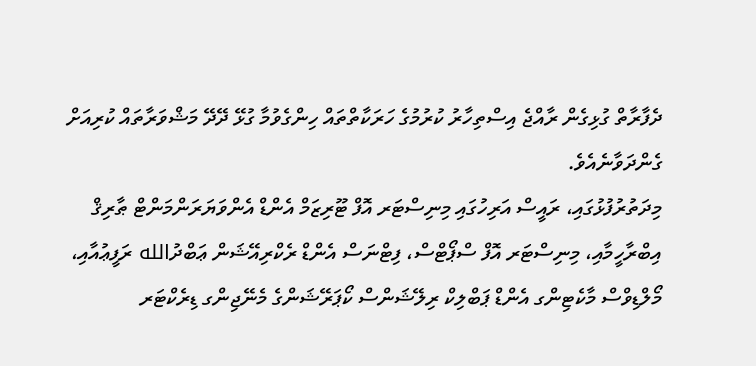ދެފާރާތް ގުޅިގެން ރާއްޖެ އިސްތިހާރު ކުރުމުގެ ހަރަކާތްތައް ހިންގެވުމާ ގުޅޭ ދޭދޭ މަޝްވަރާތައް ކުރިއަށް ގެންދަވާނެއެވެ.
މިދަތުރުފުޅުގައި، ރައީސް އަރިހުގައި މިނިސްޓަރ އޮފް ޓޫރިޒަމް އެންޑް އެންވަޔަރަންމަންޓް ޠާރިޤް އިބްރާހީމާއި، މިނިސްޓަރ އޮފް ސްޕޯޓްސް، ފިޓްނަސް އެންޑް ރެކްރިއޭޝަން ޢަބްދުالله ރަފީޢުއާއި، މޯލްޑިވްސް މާކެޓިންގ އެންޑް ޕަބްލިކް ރިލޭޝަންސް ކޯޕަރޭޝަންގެ މެނޭޖިންގ ޑިރެކްޓަރ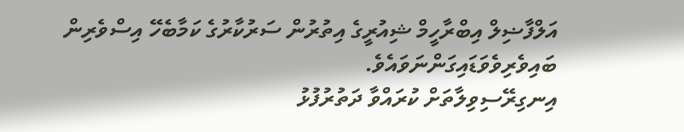އަލްފާޟިލް އިބްރާހީމް ޝިއުރީގެ އިތުރުން ސަރުކާރުގެ ކަމާބެހޭ އިސްވެރިން ބައިވެރިވެވަޑައިގަންނަވައެވެ.
އިނގިރޭސިވިލާތަށް ކުރައްވާ ދަތުރުފުޅު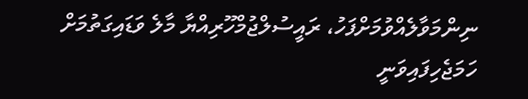ނިންމަވާލެއްވުމަށްފަހު، ރައީސުލްޖުމްހޫރިއްޔާ މާލެ ވަޑައިގަތުމަށް ހަމަޖެހިފައިވަނީ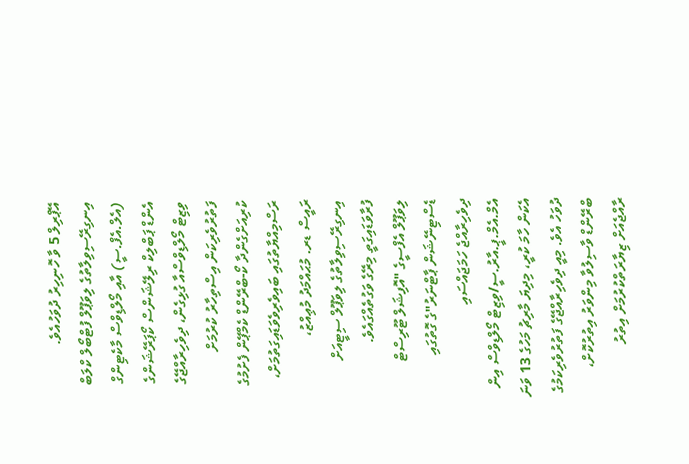އޭޕްރިލް 5 ވާ ހޮނިހިރު ދުވަހުއެވެ.
އިނގިރޭސިވިލާތުގެ ލިވަޕޫލް ފުޓްބޯލް ކްލަބް (އެލް.އެފް.ސީ) އާއި މޯލްޑިވްސް މާކެޓިންގް އެންޑް ޕަބްލިކް ރިލޭޝަންސް ކޯޕަރޭޝަންގެ ވިޒިޓް މޯލްޑިވްސްއާ ގުޅިގެން، ދިވެހިރާއްޖޭގެ ފަތުރުވެރިކަން އިސްތިހާރު ކުރުމަށް ކުރިއަށްގެންދާ ކޯ-ބްރޭންޑް ކެމްޕޭން ފެށުމުގެ ރަސްމިއްޔާތުގައި ބައިވެރިވެވަޑައިގަތުމަށް، ރައީސް ޑރ. މުޙައްމަދު މުޢިއްޒު، އިނގިރޭސިވިލާތުގެ ލިވަޕޫލް ސިޓީއަށް ފުރާވަޑައިގަތީ މިރޭގެ ވަގުތެއްގައެވެ.
ލިވަޕޫލް އެފްސީގެ "އޮފިޝަލް ޓޫރިސްޓް ޑެސްޓިނޭޝަން ޕާޓްނަރު"ގެ ގޮތުގައި ދިވެހިރާއްޖެ ހަމަޖައްސައި އެމް.އެމް.ޕީ.އާރު.ސީ/ވިޒިޓް މޯލްޑިވްސް އިން އެކަން ހާމަ ކުރީ، މިދިޔަ މާރިޗު މަހުގެ 13 ވަނަ ދުވަހު އެވެ. މިއީ ދިވެހިރާއްޖޭގެ ފަތުރުވެރިކަމުގެ ބްރޭންޑް ވާސިލުވާ މިންވަރު އިތުރުކޮށް، ރާއްޖެއަށް ޒިޔާރަތްކުރުމަށް އިތުރު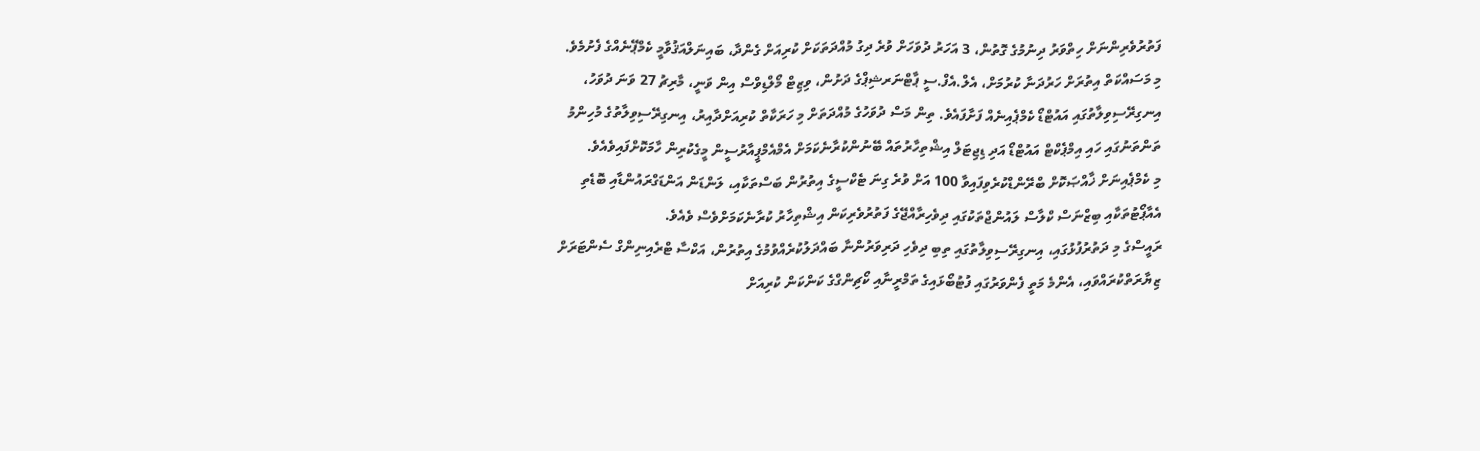ފަތުރުވެރިންނަށް ހިތްވަރު ދިނުމުގެ ގޮތުން، 3 އަހަރު ދުވަހަށް ވުރެ ދިގު މުއްދަތަކަށް ކުރިއަށް ގެންދާ، ބައިނަލްއަޤުވާމީ ކެމްޕޭނެއްގެ ފެށުމެވެ.
މި މަސައްކަތް އިތުރަށް ހަރުދަނާ ކުރުމަށް، އެލް.އެފް.ސީ ޕާޓްނަރޝިޕްގެ ދަށުން، ވިޒިޓް މޯލްޑިވްސް އިން ވަނީ، މާރިޗު 27 ވަނަ ދުވަހު، އިނގިރޭސިވިލާތުގައި އައުޓްޑޯ ކެމްޕެއިނެއް ފަށާފައެވެ. ތިން މަސް ދުވަހުގެ މުއްދަތަށް މި ހަރަކާތް ކުރިއަށްދާއިރު، އިނގިރޭސިވިލާތުގެ މުހިންމު ތަންތަނުގައި ހައި އިމްޕެކްޓް އައުޓްޑޯ އަދި ޑިޖިޓަލް އިޝްތިހާރުތައް ބޭނުންކުރާނެކަމަށް އެމްއެމްޕީއާރުސީން މީގެކުރިން ހާމަކޮށްފައިވެއެވެ.
މި ކެމްޕެއިނަށް ޚާއްޞަކޮށް ބްރޭންޑްކުރެވިފައިވާ 100 އަށް ވުރެ ގިނަ ޓެކްސީގެ އިތުރުން ބަސްތަކާއި، ލަންޑަން އަންޑަގްރައުންޑާއި ބޮޑެތި އެއާޕޯޓުތަކާއި ބިޒްނަސް ކްލާސް ލައުންޖްތަކުގައި ދިވެހިރާއްޖޭގެ ފަތުރުވެރިކަން އިޝްތިހާރު ކުރާނެކަމަށްވެސް ވެއެވެ.
ރައީސްގެ މި ދަތުރުފުޅުގައި، އިނގިރޭސިވިލާތުގައި ތިބި ދިވެހި ދަރިވަރުންނާ ބައްދަލުކުރެއްވުމުގެ އިތުރުން، އަކްސާ ޓްރެއިނިންގް ސެންޓަރަށް ޒިޔާރަތްކުރައްވައި، އެންމެ މަތީ ފެންވަރުގައި ފުޓުބޯޅައިގެ ތަމްރީނާއި ކޯޗިންގްގެ ކަންކަން ކުރިއަށް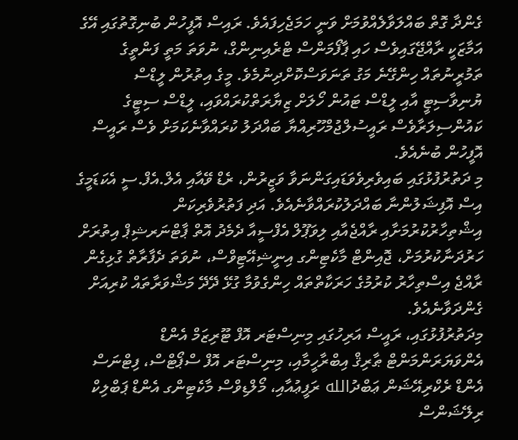ގެންދާ ގޮތް ބައްލަވާލެއްވުމަށް ވަނީ ހަމަޖެހިފައެވެ. ރައިސް އޮފީހުން ބުނިގޮތުގައި އޭގެ އަމާޒަކީ ރާއްޖޭގައިވެސް ހައި ޕާފޯމަންސް ޓްރެއިނިންގް، ނުވަތަ މަތީ ފަންތީގެ ތަމުރީނުތައް ހިންގޭނެ މަގު ތަނަވަސްކޮށްދިނުމެވެ. މީގެ އިތުރުން ލީޑްސް ޔުނިވާސިޓީ އާއި ލީޑްސް ޓައުން ހޯލަށް ޒިޔާރަތްކުރައްވައި، ލީޑްސް ސިޓީގެ ކައުންސިލަރާވެސް ރައީސުލްޖުމްހޫރިއްޔާ ބައްދަލު ކުރައްވާނެކަމަށް ވެސް ރައީސް އޮފީހުން ބުނެއެވެ.
މި ދަތުރުފުޅުގައި ބައިވެރިވެވަޑައިގަންނަވާ ވަޒީރުން، ރެޑް ވޭއާއި އެލް.އެފް.ސީ އެކަޑަމީގެ އިސް އޮފިޝަލުންނާ ބައްދަލުކުރައްވާނެއެވެ. އަދި ފަތުރުވެރިކަން އިޝްތިހާރުކުރުމަށާއި ރާއްޖެއާއި ލިވަޕޫލް އެފްސީއާ ދެމެދު އޮތް ޕާޓްނަރޝިޕް އިތުރަށް ހަރުދަނާކުރުމަށް، ޖޮއިންޓް މާކެޓިންގ އިނީޝިއޭޓިވްސް، ނުވަތަ ދެފާރާތް ގުޅިގެން ރާއްޖެ އިސްތިހާރު ކުރުމުގެ ހަރަކާތްތައް ހިންގެވުމާ ގުޅޭ ދޭދޭ މަޝްވަރާތައް ކުރިއަށް ގެންދަވާނެއެވެ.
މިދަތުރުފުޅުގައި، ރައީސް އަރިހުގައި މިނިސްޓަރ އޮފް ޓޫރިޒަމް އެންޑް އެންވަޔަރަންމަންޓް ޠާރިޤް އިބްރާހީމާއި، މިނިސްޓަރ އޮފް ސްޕޯޓްސް، ފިޓްނަސް އެންޑް ރެކްރިއޭޝަން ޢަބްދުالله ރަފީޢުއާއި، މޯލްޑިވްސް މާކެޓިންގ އެންޑް ޕަބްލިކް ރިލޭޝަންސް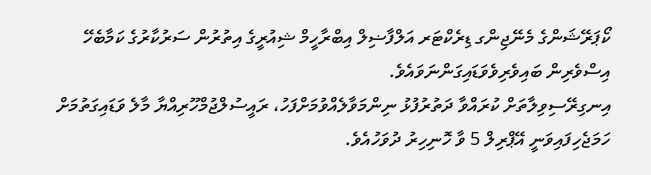ކޯޕަރޭޝަންގެ މެނޭޖިންގ ޑިރެކްޓަރ އަލްފާޟިލް އިބްރާހީމް ޝިއުރީގެ އިތުރުން ސަރުކާރުގެ ކަމާބެހޭ އިސްވެރިން ބައިވެރިވެވަޑައިގަންނަވައެވެ.
އިނގިރޭސިވިލާތަށް ކުރައްވާ ދަތުރުފުޅު ނިންމަވާލެއްވުމަށްފަހު، ރައީސުލްޖުމްހޫރިއްޔާ މާލެ ވަޑައިގަތުމަށް ހަމަޖެހިފައިވަނީ އޭޕްރިލް 5 ވާ ހޮނިހިރު ދުވަހުއެވެ.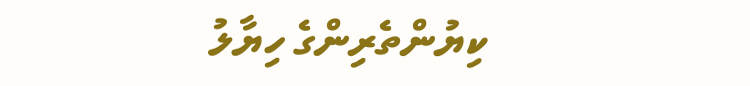ކިޔުންތެރިންގެ ހިޔާލު